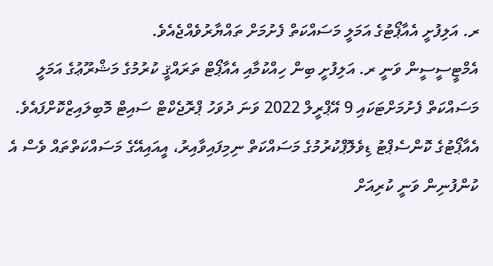ރ. އަލިފުށީ އެއާޕޯޓުގެ އަމަލީ މަސައްކަތް ފެށުމަށް ތައްޔާރުވެއްޖެއެވެ.
އެމްޓީސީސީން ވަނީ ރ. އަލިފުށީ ބިން ހިއްކުމާއި އެއާޕޯޓް ތަރައްޤީ ކުރުމުގެ މަޝްރޫޢުގެ އަމަލީ މަސައްކަތް ފެށުމަށްޓަކައި 9 އޭޕްރީލް 2022 ވަނަ ދުވަހު ޕްރޮޖެކްޓް ސައިޓް މޮބިލައިޒްކޮށްފައެވެ.
އެއާޕޯޓުގެ ކޮންސެޕްޓު ޑިވެލޮޕްކުރުމުގެ މަސައްކަތް ނިމިފައިވާއިރު، އީއައިއޭގެ މަސައްކަތްތައް ވެސް އެ ކުންފުނިން ވަނީ ކުރިއަށް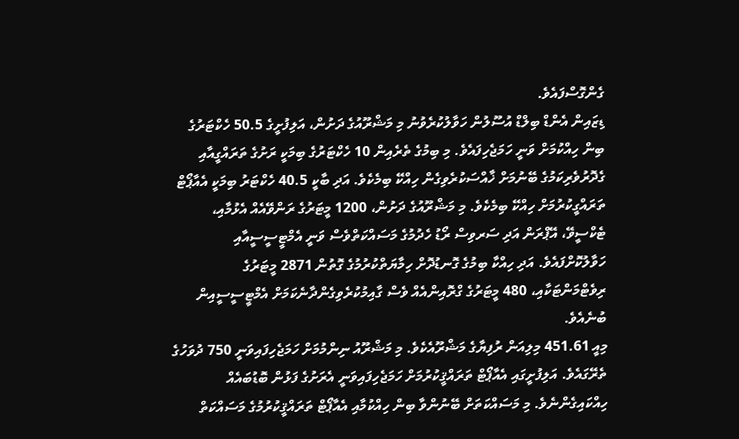ގެންގޮސްފައެވެ.
ޑިޒައިން އެންޑް ބިލްޑް އުސޫލުން ހަވާލުކުރެވުނު މި މަޝްރޫއުގެ ދަށުން، އަލިފުށީގެ 50.5 ހެކްޓަރުގެ ބިން ހިއްކުމަށް ވަނީ ހަމަޖެހިފައެވެ. މި ބިމުގެ ތެރެއިން 10 ހެކްޓަރުގެ ބިމަކީ ރަށުގެ ތަރައްގީއާއި ގެދޮރުވެރިކަމުގެ ބޭނުމަށް ޚާއްސަކުރެވިގެން ހިއްކޭ ބިމެކެވެ. އަދި ބާކީ 40.5 ހެކްޓަރު ބިމަކީ އެއާޕޯޓް ތަރައްގީކުރުމަށް ހިއްކޭ ބިމެކެވެ. މި މަޝްރޫއުގެ ދަށުން، 1200 މީޓަރުގެ ރަންވޭއެއް އެޅުމާއި، ޓެކްސީވޭ، އޭޕްރަން އަދި ސަރވިސް ރޯޑު ހެދުމުގެ މަސައްކަތްވެސް ވަނީ އެމްޓީސީސީއާއި ހަވާލުކޮށްފައެވެ. އަދި ހިއްކާ ބިމުގެ ގޮނޑުދޮށް ހިމާޔަތްކުރުމުގެ ގޮތުން 2871 މީޓަރުގެ ރިވެޓްމަންޓަކާއި، 480 މީޓަރުގެ ގްރޮއިންއެއް ވެސް ގާއިމުކުރެވިގެންދާނެކަމަށް އެމްޓީސީސީއިން ބުނެއެވެ.
މިއީ 451.61 މިލިއަން ރުފިޔާގެ މަޝްރޫއެކެވެ. މި މަޝްރޫއު ނިންމުމަށް ހަމަޖެހިފައިވަނީ 750 ދުވަހުގެ ތެރޭގައެވެ. އަލިފުށީގައި އެއާޕޯޓް ތަރައްޤީކުރުމަށް ހަމަޖެހިފައިވަނީ އެރަށުގެ ފަޅުން ބޮޑުބައެއް ހިއްކައިގެންނެވެ. މި މަސައްކަތަށް ބޭނުންވާ ބިން ހިއްކުމާއި އެއާޕޯޓް ތަރައްޤީކުރުމުގެ މަސައްކަތް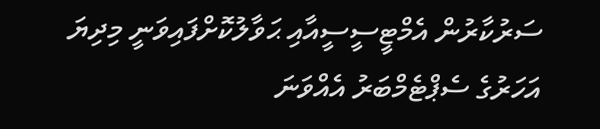ސަރުކާރުން އެމްޓީސީސީއާއި ޙަވާލުކޮށްފައިވަނީ މިދިޔަ އަހަރުގެ ސެޕްޓެމްބަރު އެއްވަނަ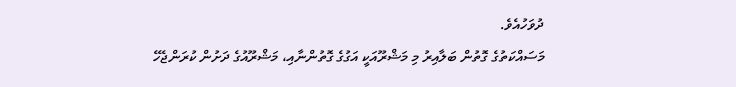ދުވަހުއެވެ.
މަސައްކަތުގެ ގޮތުން ބަލާއިރު މި މަޝްރޫއަކީ އަގުގެ ގޮތުންނާއި، މަޝްރޫއުގެ ދަށުން ކުރަންޖެހޭ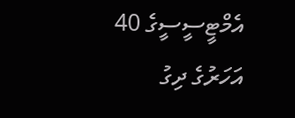އެމްޓީސީސީގެ 40 އަހަރުގެ ދިގު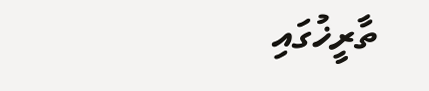ތާރީޚުގައި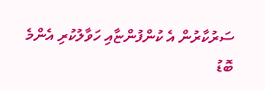ސަރުކާރުން އެ ކުންފުންޏާއި ހަވާލުކުރި އެންމެ ބޮޑު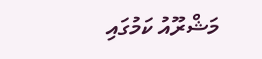މަޝްރޫއު ކަމުގައި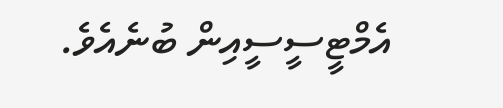އެމްޓީސީސީއިން ބުނެއެވެ.